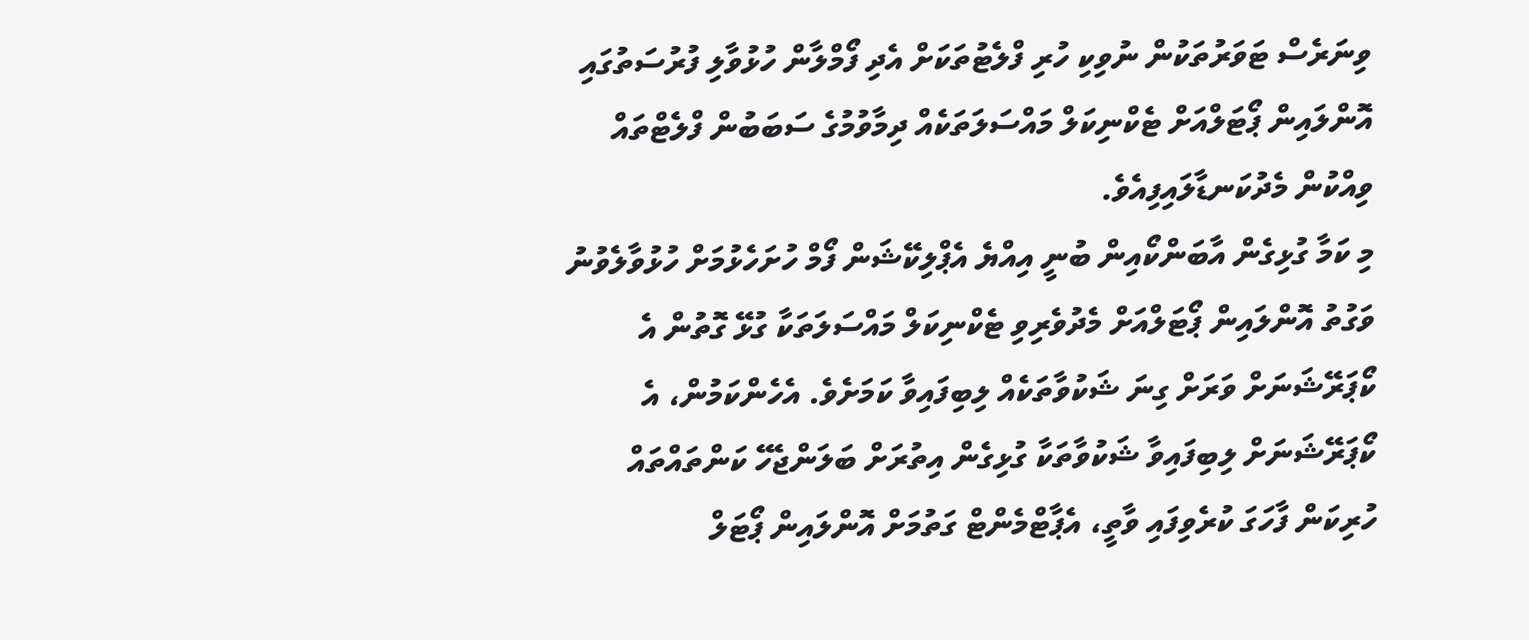ވިނަރެސް ޓަވަރުތަކުން ނުވިކި ހުރި ފްލެޓުތަކަށް އެދި ފޯމްލާން ހުޅުވާލި ފުރުސަތުގައި އޮންލައިން ޕޯޓަލްއަށް ޓެކްނިކަލް މައްސަލަތަކެއް ދިމާވުމުގެ ސަބަބުން ފްލެޓްތައް ވިއްކުން މެދުކަނޑާލައިފިއެވެ.
މި ކަމާ ގުޅިގެން އާބަންކޯއިން ބުނީ އިއްޔެ އެޕްލިކޭޝަން ފޯމް ހުށަހެޅުމަށް ހުޅުވާލެވުނު ވަގުތު އޮންލައިން ޕޯޓަލްއަށް މެދުވެރިވި ޓެކްނިކަލް މައްސަލަތަކާ ގުޅޭ ގޮތުން އެ ކޯޕަރޭޝަނަށް ވަރަށް ގިނަ ޝަކުވާތަކެއް ލިބިފައިވާ ކަމަށެވެ. އެހެންކަމުން، އެ ކޯޕަރޭޝަނަށް ލިބިފައިވާ ޝަކުވާތަކާ ގުޅިގެން އިތުރަށް ބަލަންޖެހޭ ކަންތައްތައް ހުރިކަން ފާހަގަ ކުރެވިފައި ވާތީ، އެޕާޓްމެންޓް ގަތުމަށް އޮންލައިން ޕޯޓަލް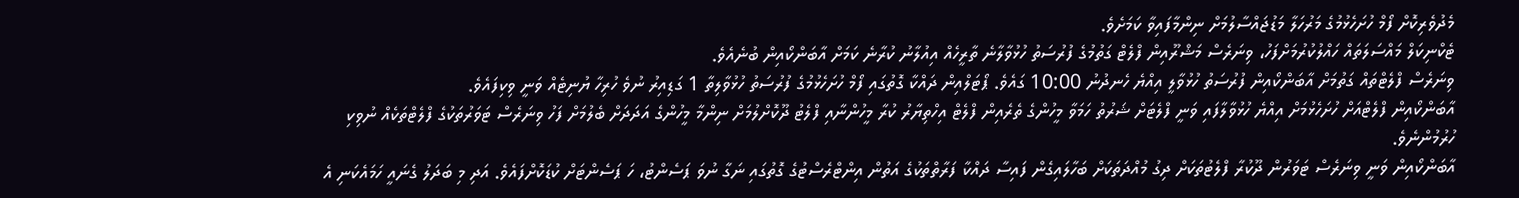މެދުވެރިކޮށް ފޯމް ހުށަހެޅުމުގެ މަރުހަލާ މަޑުޖައްސާލުމަށް ނިންމާފައިވާ ކަމަށެވެ.
ޓެކްނިކަލް މައްސަލަތައް ހައްލުކުރުމަށްފަހު، ވިނަރެސް މަޝްރޫއިން ފްލެޓް ގަތުމުގެ ފުރުސަތު ހުޅުވާލާނެ ތާރީހެއް އިއުލާނު ކުރާނެ ކަމަށް އާބަންކޯއިން ބުނެއެވެ.
ވިނަރެސް ފްލެޓްތައް ގަތުމަށް އާބަންކޯއިން ފުރުސަތު ހުޅުވާލީ އިއްޔެ ހެނދުނު 10:00 ގައެވެ. ޕޯޓަލްއިން ދައްކާ ގޮތުގައި ފޯމް ހުށަހެޅުމުގެ ފުރުސަތު ހުޅުވާލިތާ 1 ގަޑިއިރު ނުވެ ހުރިހާ ޔުނިޓެއް ވަނީ ވިކިފައެވެ.
އާބަންކޯއިން ފްލެޓްއަށް ހުށަހެޅުމަށް އިއްޔެ ހުޅުވާލާފައި ވަނީ ފްލެޓަށް ޝަރުތު ހަމަވާ މީހުންގެ ތެރެއިން ފްލެޓް އިހްތިޔާރު ކުރާ މީހުންނާއި ފްލެޓު ދޫކޮށްލުމަށް ނިންމާ މީހުންގެ އަދަދަށް ބެލުމަށް ފަހު ވިނަރެސް ޓަވަރުތަކުގެ ފްލެޓްތަކެއް ނުވިކި ހުރުމުންނެވެ.
އާބަންކޯއިން ވަނީ ވިނަރެސް ޓަވަރުން ދޫކުރާ ފްލެޓުތަކަށް ދިގު މުއްދަތަކަށް ބަހާލައިގެން ފައިސާ ދައްކާ ފަރާތްތަކުގެ އަތުން އިންޓްރެސްޓުގެ ގޮތުގައި ނަގާ ނުވަ ޕަސެންޓު، ހަ ޕަސެންޓަށް ކުޑަކޮށްފައެވެ. އަދި މި ބަދަލު ގެނައީ ހަމައެކަނި އެ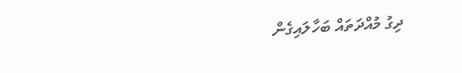ދިގު މުއްދަތައް ބަހާލައިގެން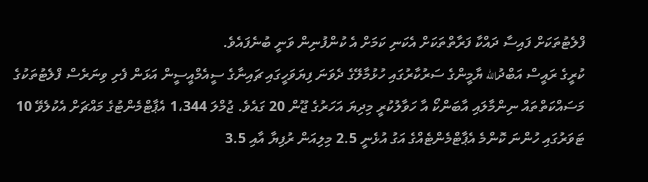ފްލެޓުތަކަށް ފައިސާ ދައްކާ ފަރާތްތަކަށް އެކަނި ކަމަށް އެ ކުންފުނިން ވަނީ ބުނެފައެވެ.
ކުރީގެ ރައީސް އަބްދުالله ޔާމީންގެ ސަރުކާރުގައި ހުޅުމާލޭގެ ދެވަނަ ފިޔަވަހީގައި ޗައިނާގެ ސީއެމްއީސީން އަޅަން ފެށި ވިނަރެސް ފްލެޓުތަކުގެ މަސައްކަތްތައް ނިންމާލައި އާބަންކޯ އާ ހަވާލުކުރީ މިދިޔަ އަހަރުގެ ޖޫން 20 ގައެވެ. ޖުމްލަ 1،344 އެޕާޓްމެންޓުގެ މައްޗަށް އެކުލެވޭ 10 ޓަވަރުގައި ހުންނަ ކޮންމެ އެޕާޓްމެންޓެއްގެ އަގު އުޅެނީ 2.5 މިލިއަން ރުފިޔާ އާއި 3.5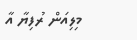މިލިއަން ރުފިޔާ އާ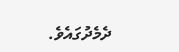ދެމެދުގައެވެ.